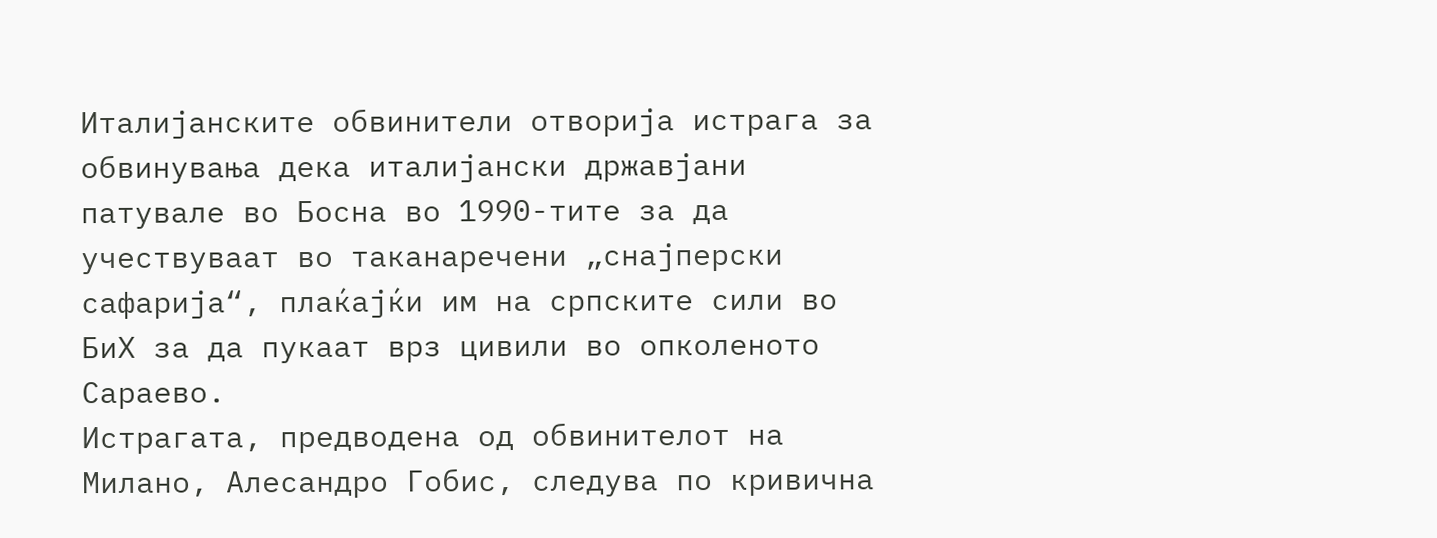Италијанските обвинители отворија истрага за обвинувања дека италијански државјани патувале во Босна во 1990-тите за да учествуваат во таканаречени „снајперски сафарија“, плаќајќи им на српските сили во БиХ за да пукаат врз цивили во опколеното Сараево.
Истрагата, предводена од обвинителот на Милано, Алесандро Гобис, следува по кривична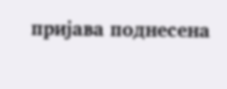пријава поднесена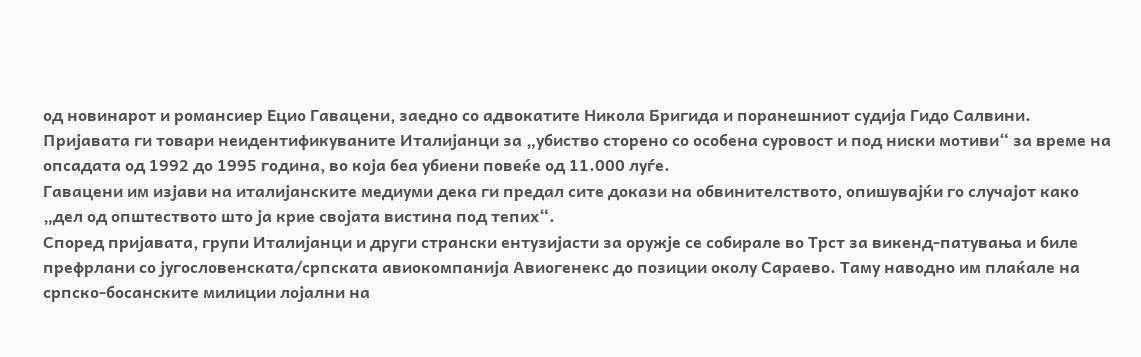од новинарот и романсиер Ецио Гавацени, заедно со адвокатите Никола Бригида и поранешниот судија Гидо Салвини. Пријавата ги товари неидентификуваните Италијанци за „убиство сторено со особена суровост и под ниски мотиви“ за време на опсадата од 1992 до 1995 година, во која беа убиени повеќе од 11.000 луѓе.
Гавацени им изјави на италијанските медиуми дека ги предал сите докази на обвинителството, опишувајќи го случајот како „дел од општеството што ја крие својата вистина под тепих“.
Според пријавата, групи Италијанци и други странски ентузијасти за оружје се собирале во Трст за викенд-патувања и биле префрлани со југословенската/српската авиокомпанија Авиогенекс до позиции околу Сараево. Таму наводно им плаќале на српско-босанските милиции лојални на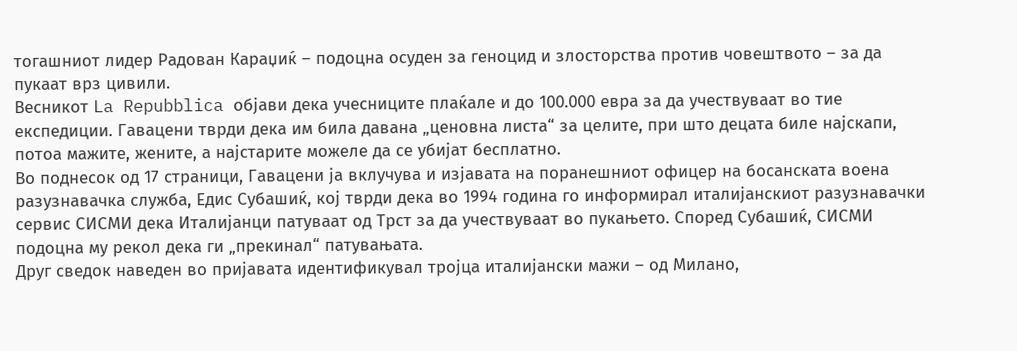тогашниот лидер Радован Караџиќ – подоцна осуден за геноцид и злосторства против човештвото – за да пукаат врз цивили.
Весникот La Repubblica објави дека учесниците плаќале и до 100.000 евра за да учествуваат во тие експедиции. Гавацени тврди дека им била давана „ценовна листа“ за целите, при што децата биле најскапи, потоа мажите, жените, а најстарите можеле да се убијат бесплатно.
Во поднесок од 17 страници, Гавацени ја вклучува и изјавата на поранешниот офицер на босанската воена разузнавачка служба, Едис Субашиќ, кој тврди дека во 1994 година го информирал италијанскиот разузнавачки сервис СИСМИ дека Италијанци патуваат од Трст за да учествуваат во пукањето. Според Субашиќ, СИСМИ подоцна му рекол дека ги „прекинал“ патувањата.
Друг сведок наведен во пријавата идентификувал тројца италијански мажи – од Милано,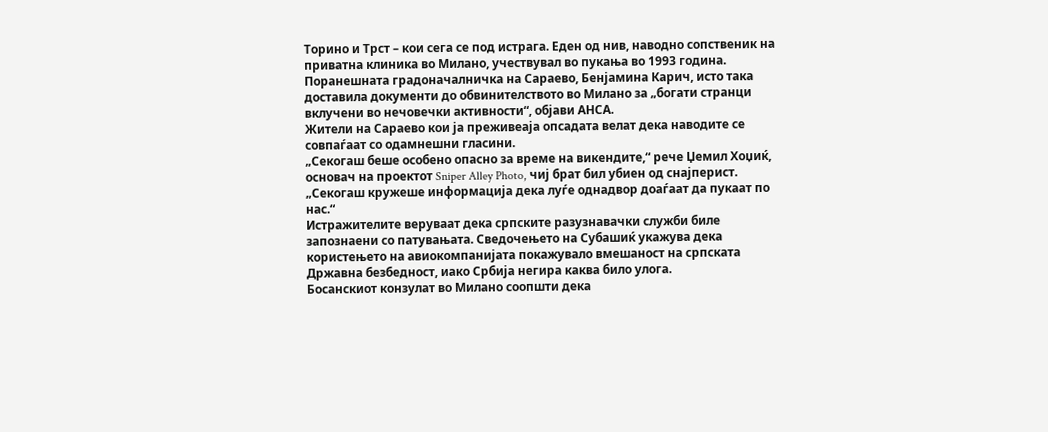Торино и Трст – кои сега се под истрага. Еден од нив, наводно сопственик на приватна клиника во Милано, учествувал во пукања во 1993 година.
Поранешната градоначалничка на Сараево, Бенјамина Карич, исто така доставила документи до обвинителството во Милано за „богати странци вклучени во нечовечки активности“, објави АНСА.
Жители на Сараево кои ја преживеаја опсадата велат дека наводите се совпаѓаат со одамнешни гласини.
„Секогаш беше особено опасно за време на викендите,“ рече Џемил Хоџиќ, основач на проектот Sniper Alley Photo, чиј брат бил убиен од снајперист. „Секогаш кружеше информација дека луѓе однадвор доаѓаат да пукаат по нас.“
Истражителите веруваат дека српските разузнавачки служби биле запознаени со патувањата. Сведочењето на Субашиќ укажува дека користењето на авиокомпанијата покажувало вмешаност на српската Државна безбедност, иако Србија негира каква било улога.
Босанскиот конзулат во Милано соопшти дека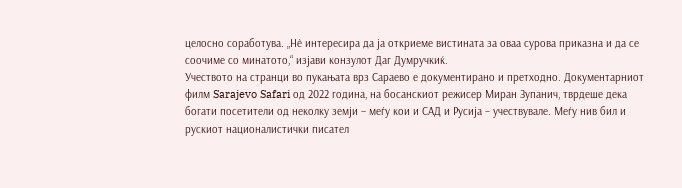целосно соработува. „Нѐ интересира да ја откриеме вистината за оваа сурова приказна и да се соочиме со минатото,“ изјави конзулот Даг Думручкиќ.
Учеството на странци во пукањата врз Сараево е документирано и претходно. Документарниот филм Sarajevo Safari од 2022 година, на босанскиот режисер Миран Зупанич, тврдеше дека богати посетители од неколку земји – меѓу кои и САД и Русија – учествувале. Меѓу нив бил и рускиот националистички писател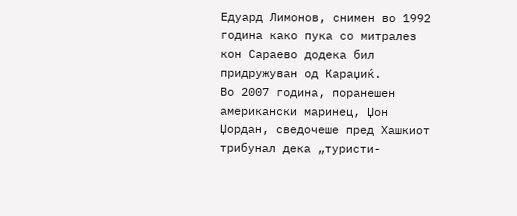Едуард Лимонов, снимен во 1992 година како пука со митралез кон Сараево додека бил придружуван од Караџиќ.
Во 2007 година, поранешен американски маринец, Џон Џордан, сведочеше пред Хашкиот трибунал дека „туристи-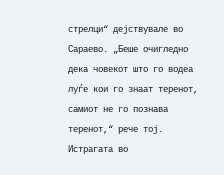стрелци“ дејствувале во Сараево. „Беше очигледно дека човекот што го водеа луѓе кои го знаат теренот, самиот не го познава теренот,“ рече тој.
Истрагата во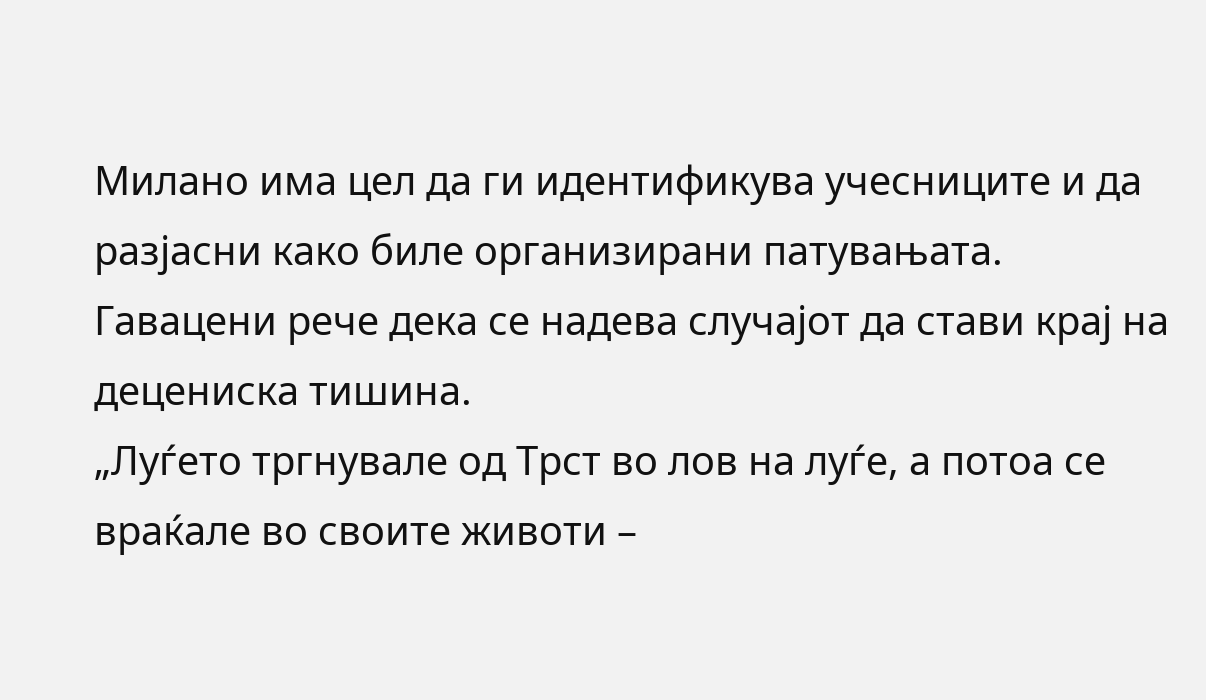Милано има цел да ги идентификува учесниците и да разјасни како биле организирани патувањата. Гавацени рече дека се надева случајот да стави крај на децениска тишина.
„Луѓето тргнувале од Трст во лов на луѓе, а потоа се враќале во своите животи –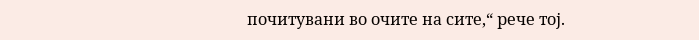почитувани во очите на сите,“ рече тој.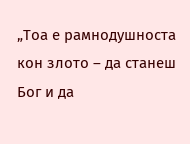„Тоа е рамнодушноста кон злото – да станеш Бог и да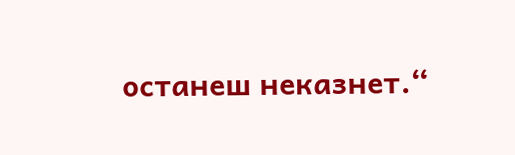останеш неказнет.“